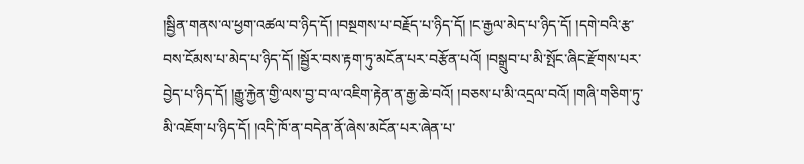།སྦྱིན་གནས་ལ་ཕྱག་འཚལ་བ་ཉིད་དོ། །བསྔགས་པ་བརྗོད་པ་ཉིད་དོ། །ང་རྒྱལ་མེད་པ་ཉིད་དོ། །དགེ་བའི་རྩ་བས་ངོམས་པ་མེད་པ་ཉིད་དོ། །སྦྱོར་བས་རྟག་ཏུ་མངོན་པར་བརྩོན་པའོ། །བསྒྲུབ་པ་མི་སྤོང་ཞིང་རྫོགས་པར་བྱེད་པ་ཉིད་དོ། །རྒྱུ་རྐྱེན་གྱི་ལས་བྱ་བ་ལ་འཇིག་རྟེན་ན་རྒྱ་ཆེ་བའོ། །བཅས་པ་མི་འདྲལ་བའོ། །གཞི་གཅིག་ཏུ་མི་འཇོག་པ་ཉིད་དོ། །འདི་ཁོ་ན་བདེན་ནོ་ཞེས་མངོན་པར་ཞེན་པ་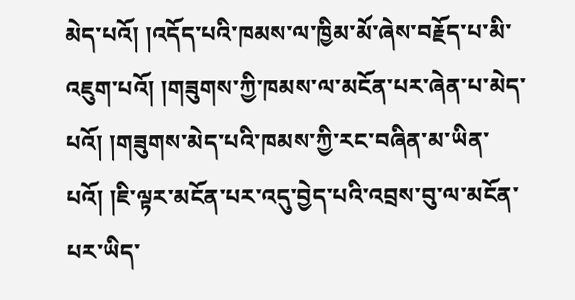མེད་པའོ། །འདོད་པའི་ཁམས་ལ་ཁྱིམ་མོ་ཞེས་བརྗོད་པ་མི་འཇུག་པའོ། །གཟུགས་ཀྱི་ཁམས་ལ་མངོན་པར་ཞེན་པ་མེད་པའོ། །གཟུགས་མེད་པའི་ཁམས་ཀྱི་རང་བཞིན་མ་ཡིན་པའོ། །ཇི་ལྟར་མངོན་པར་འདུ་བྱེད་པའི་འབྲས་བུ་ལ་མངོན་པར་ཡིད་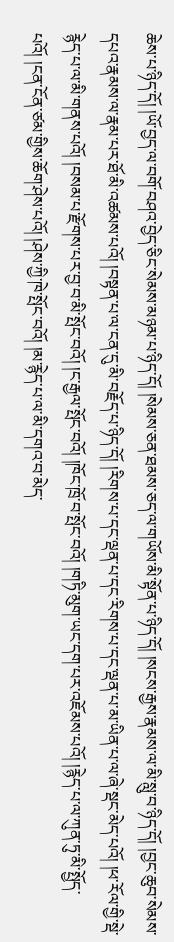ཆེས་པ་ཉིད་དོ། །ཡོ་བྱད་ལ་བགོ་བཤའ་བྱེད་ཅིང་སེམས་མཉམ་པ་ཉིད་དོ། །སེམས་ཅན་ཐམས་ཅད་ལ་གཡོས་མི་སྟོན་པ་ཉིད་དོ། །སངས་རྒྱས་རྣམས་ལ་མི་སླུ་བ་ཉིད་དོ། །བྱང་ཆུབ་སེམས་དཔའ་རྣམས་ལ་རྣམ་པར་ཐོ་མི་འཚམས་པའོ། །བསྟན་པ་ལ་ངན་དུ་མི་བརྗོད་པ་ཉིད་དོ། །རིགས་པ་དང་ལྡན་པ་དང་རིགས་པ་དང་ལྡན་པ་མ་ཡིན་པ་ལ་ཞེ་སྡང་མེད་པའོ། །ཕ་རོལ་གྱི་སྡེ་རྙེད་པ་ལ་མི་གནས་པའོ། །བསམ་པ་རྫོགས་པར་བྱ་བ་མི་སྤོང་བའོ། །ང་རྒྱལ་སྤོང་བའོ། །ཁོང་ཁྲོ་བ་སྤོང་བའོ། །གཏི་མུག་ཡང་དག་པར་འཇོམས་པའོ། །རྙེད་པ་ལ་ཀུན་ཏུ་མི་སྤྱོད་པའོ། །ངན་ངོན་ཙམ་གྱིས་ཆོག་ཤེས་པའོ། །ཤེས་ཀྱི་ཁེ་སྤོང་བའོ། །མ་རྙེད་པ་ལ་མི་དགའ་བ་མེད་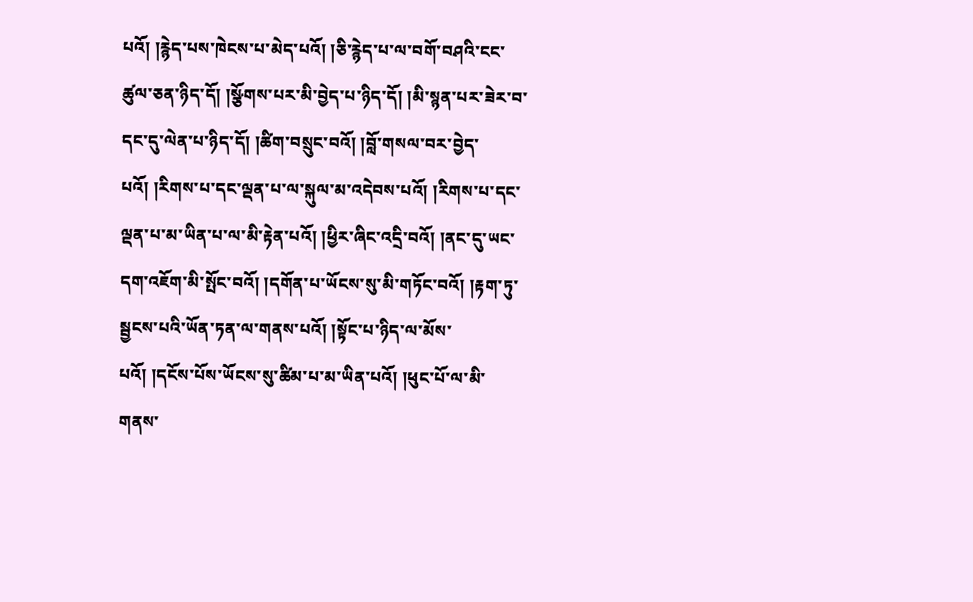པའོ། །རྙེད་པས་ཁེངས་པ་མེད་པའོ། །ཅི་རྙེད་པ་ལ་བགོ་བཤའི་ངང་ཚུལ་ཅན་ཉིད་དོ། །སྩོགས་པར་མི་བྱེད་པ་ཉིད་དོ། །མི་སྙན་པར་ཟེར་བ་དང་དུ་ལེན་པ་ཉིད་དོ། །ཚིག་བསྲུང་བའོ། །བློ་གསལ་བར་བྱེད་པའོ། །རིགས་པ་དང་ལྡན་པ་ལ་སྐུལ་མ་འདེབས་པའོ། །རིགས་པ་དང་ལྡན་པ་མ་ཡིན་པ་ལ་མི་རྟེན་པའོ། །ཕྱིར་ཞིང་འདྲི་བའོ། །ནང་དུ་ཡང་དག་འཇོག་མི་སྤོང་བའོ། །དགོན་པ་ཡོངས་སུ་མི་གཏོང་བའོ། །རྟག་ཏུ་སྦྱངས་པའི་ཡོན་ཏན་ལ་གནས་པའོ། །སྟོང་པ་ཉིད་ལ་མོས་པའོ། །དངོས་པོས་ཡོངས་སུ་ཚིམ་པ་མ་ཡིན་པའོ། །ཕུང་པོ་ལ་མི་གནས་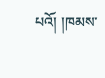པའོ། །ཁམས་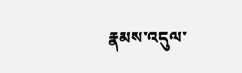རྣམས་འདུལ་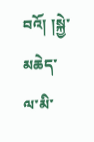བའོ། །སྐྱེ་མཆེད་ལ་མི་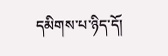དམིགས་པ་ཉིད་དོ།